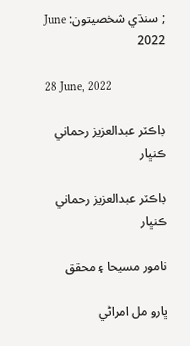; سنڌي شخصيتون: June 2022

28 June, 2022

ڊاڪٽر عبدالعزيز رحماني ڪنڀار

ڊاڪٽر عبدالعزيز رحماني ڪنڀار

نامور مسيحا ۽ محقق

ڀارو مل امراڻي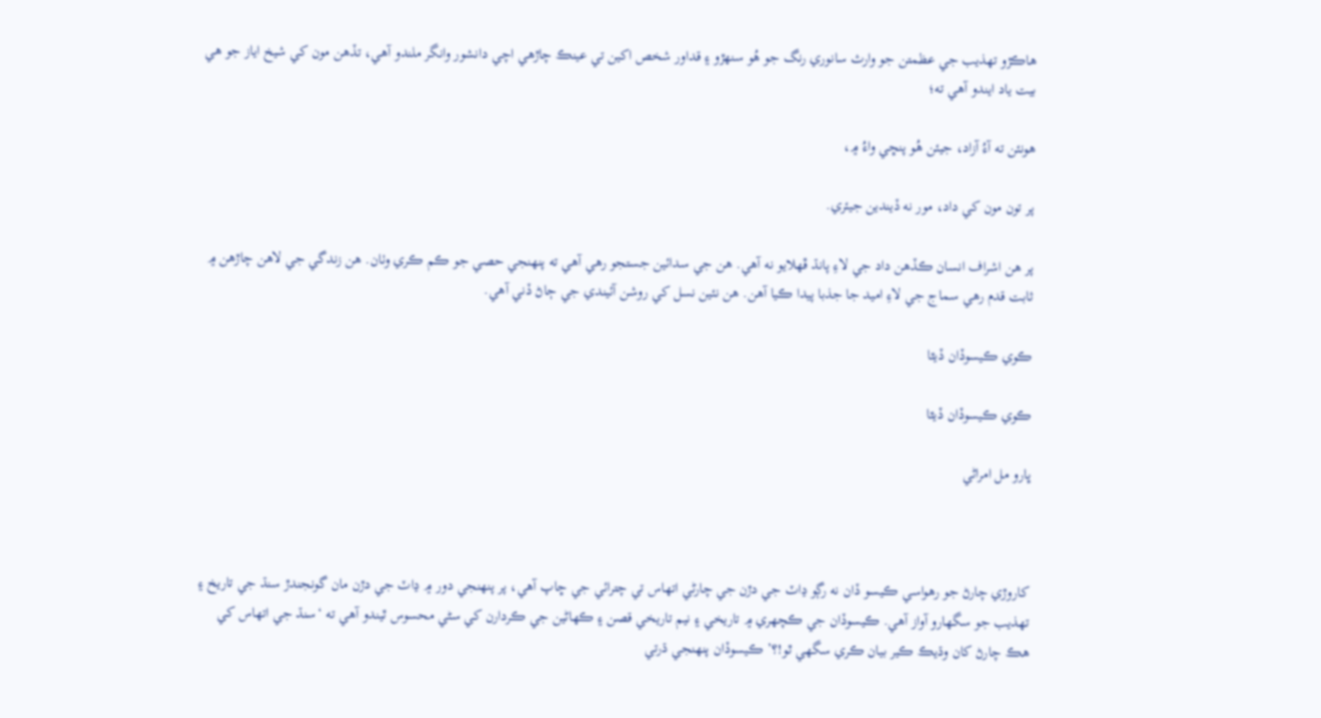هاڪڙو تهذيب جي عظمتن جو وارث سانوري رنگ جو هُو سنهڙو ۽ قداور شخص اکين تي عينڪ چاڙهي اچي دانشور وانگر ملندو آهي، تڏهن مون کي شيخ اياز جو هي بيت ياد ايندو آهي ته؛

هونئن ته آءُ آزاد، جيئن هُو پنڇي واءُ ۾،

پر تون مون کي داد، مور نه ڏيندين جيئري.

پر هن اشراف انسان ڪڏهن داد جي لاءِ پانڌ ڦهلايو نه آهي. هن جي سدائين جستجو رهي آهي ته پنهنجي حصي جو ڪم ڪري وٺان. هن زندگي جي لاهن چاڙهن ۾ ثابت قدم رهي سماج جي لاءِ اميد جا جذبا پيدا ڪيا آهن. هن نئين نسل کي روشن آئيندي جي ڄاڻ ڏني آهي.

ڪوي ڪيسوڏان ڏيٿا

ڪوي ڪيسوڏان ڏيٿا

ڀارو مل امراڻي



کاروڙي چارڻ جو رهواسي ڪيسو ڏان نه رڳو ڍاٽ جي دڙن جي چارڻي اتهاس تي چترائي جي ڇاپ آهي، پر پنهنجي دور ۾ ڍاٽ جي دڙن مان گونجندڙ سنڌ جي تاريخ ۽ تهذيب جو سگهارو آواز آهي. ڪيسوڏان جي ڪچهري ۾ تاريخي ۽ نيم تاريخي قصن ۽ ڪهاڻين جي ڪردارن کي سڻي محسوس ٿيندو آهي ته ‘سنڌ جي اتهاس کي هڪ چارڻ کان وڌيڪ ڪير بيان ڪري سگهي ٿو!؟’ ڪيسوڏان پنهنجي ڌرتي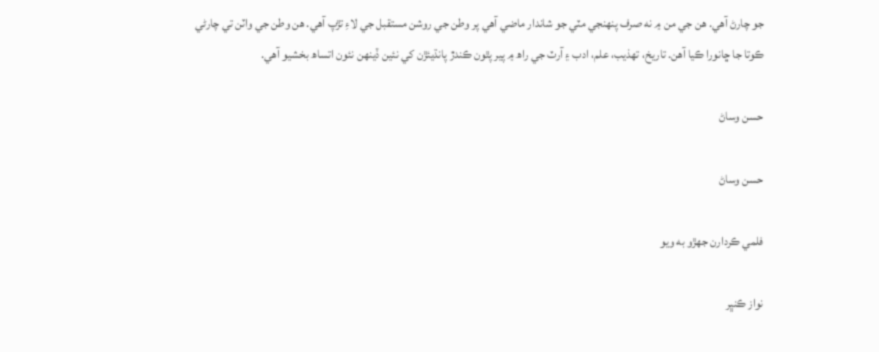جو چارڻ آهي. هن جي من ۾ نه صرف پنهنجي مٽي جو شاندار ماضي آهي پر وطن جي روشن مستقبل جي لاءِ تڙپ آهي. هن وطن جي واٽن تي چارڻي ڪوتا جا ڇانورا ڪيا آهن. تاريخ، تهذيب، علم، ادب ۽ آرٽ جي راھ ۾ پير پٿون ڪندڙ پانڌيئڙن کي نئين ڏينهن نئون اتساھ بخشيو آهي.

حسن وساڻ

حسن وساڻ

فلمي ڪردارن جھڙو به ويو

نواز ڪنڀر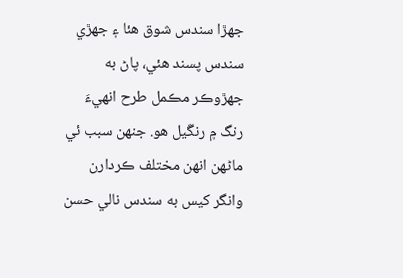جھڙا سندس شوق ھئا ۽ جهڙي سندس پسند ھئي، پاڻ به جھڙوڪر مڪمل طرح انهيءَ رنگ ۾ رنڱيل ھو. جنھن سبب ئي ماڻھن انھن مختلف ڪردارن وانگر کيس به سندس نالي حسن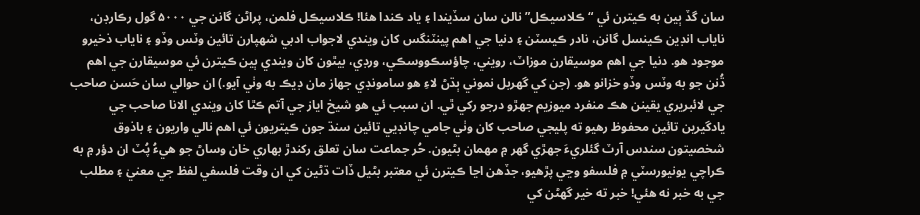سان گڏ ٻين به ڪيترن ئي “ڪلاسيڪل” نالن سان سڏيندا ۽ ياد ڪندا ھئا! ڪلاسيڪل فلمن، پراڻن گانن جي ۵۰۰۰ گول رڪارڊن، ناياب انڊين ڪينسل گانن، نادر ڪيسٽن ۽ دنيا جي اھم پينٽنگس کان ويندي لاجواب ادبي شھپارن تائين وٽس وڏو ۽ ناياب ذخيرو موجود ھو. دنيا جي اھم موسيقارن موزاٽ، رويني، چاؤسڪووسڪي، ورڊي، بيٿون کان ويندي ٻين ڪيترن ئي موسيقارن جي اھم ڌُنن جو به وٽس وڏو خزانو ھو. (جن کي گھربل نموني ٻڌڻ لاءِ ھو سامونڊي جھاز مان ڊيڪ به وٺي آيو.) ان حوالي سان حَسن صاحب جي لائبريري يقينن ھڪ منفرد ميوزيم جھڙو درجو رکي ٿي. ان سبب ئي ھو شيخ اياز جي آتم ڪٿا کان ويندي الانا صاحب جي يادگيرين تائين محفوظ رھيو ته پليجي صاحب کان وٺي جامي چانڊيي تائين سنڌ جون ڪيتريون ئي اهم نالي واريون ۽ باذوق شخصيتون سندس آرٽ گئلريءَ جهڙي گھر ۾ مھمان بڻيون. حُر جماعت سان تعلق رکندڙ بهاري خان وساڻ جو ھيءُ پُٽ ان دؤر ۾ به ڪراچي يونيورسٽي ۾ فلسفو وڃي پڙھيو، جڏھن اڃا ڪيترن ئي معتبر بڻيل ڏات ڌڻين کي ان وقت فلسفي لفظ جي معنيٰ ۽ مطلب جي به خبر نه ھئي! خبر ته خير گھڻن کي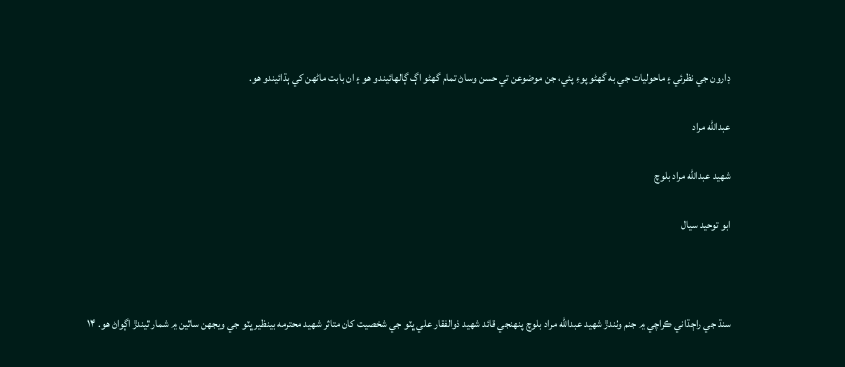ڊارون جي نظرئي ۽ ماحوليات جي به گھڻو پوءِ پئي، جن موضوعن تي حسن وساڻ تمام گھڻو اڳ ڳالھائيندو ھو ۽ ان بابت ماڻهن کي ٻڌائيندو ھو.

عبدالله مراد

شهيد عبدالله مراد بلوچ

ابو توحيد سيال



سنڌ جي راڄڌاني ڪراچي ۾ جنم وٺندڙ شهيد عبدالله مراد بلوچ پنهنجي قائد شهيد ذوالفقار علي ڀٽو جي شخصيت کان متاثر شهيد محترمه بينظير ڀٽو جي ويجهن ساٿين ۾ شمار ٿيندڙ اڳواڻ هو. ۱۴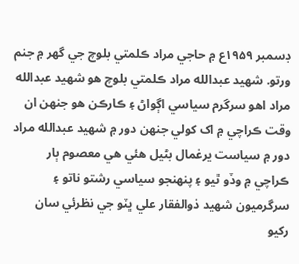ڊسمبر ۱۹۵۹ع ۾ حاجي مراد ڪلمتي بلوچ جي گهر ۾ جنم ورتو. شهيد عبدالله مراد ڪلمتي بلوچ هو شهيد عبدالله مراد اهو سرگرم سياسي اڳواڻ ۽ ڪارڪن هو جنهن ان وقت ڪراچي ۾ اک کولي جنهن دور ۾ شهيد عبدالله مراد دور ۾ سياست يرغمال بڻيل هئي هي معصوم ٻار ڪراچي ۾ وڏو ٿيو ۽ پنهنجو سياسي رشتو ناتو ۽ سرگرميون شهيد ذوالفقار علي ڀٽو جي نظرئي سان رکيو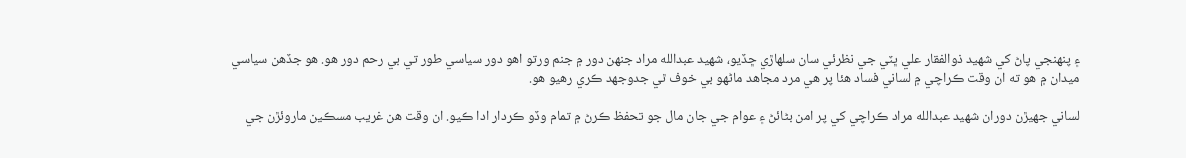۽ پنهنجي پاڻ کي شهيد ذوالفقار علي ڀٽي جي نظرئي سان سلهاڙي ڇڏيو، شهيد عبدالله مراد جنهن دور ۾ جنم ورتو اهو دور سياسي طور تي بي رحم دور هو. هو جڏهن سياسي ميدان ۾ هو ته ان وقت ڪراچي ۾ لساني فساد هئا پر هي مرد مجاهد ماڻهو بي خوف ٿي جدوجهد ڪري رهيو هو.

لساني جهيڙن دوران شهيد عبدالله مراد ڪراچي کي پر امن بڻائڻ ۽ عوام جي جان مال جو تحفظ ڪرڻ ۾ تمام وڏو ڪردار ادا ڪيو. ان وقت هن غريب مسڪين ماروئڙن جي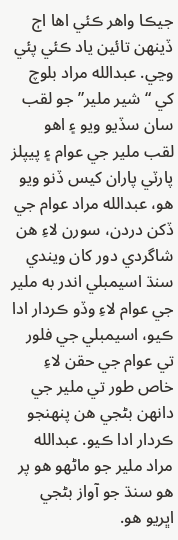جيڪا واهر ڪئي اها اڄ ڏينهن تائين ياد ڪئي پئي وڃي. عبدالله مراد بلوچ کي “شير ملير” جو لقب سان سڏيو ويو ۽ اهو لقب ملير جي عوام ۽ پيپلز پارٽي پاران کيس ڏنو ويو هو، عبدالله مراد عوام جي ڏکن دردن، سورن لاءِ هن شاگردي دور کان ويندي سنڌ اسيمبلي اندر به ملير جي عوام لاءِ وڏو ڪردار ادا ڪيو، اسيمبلي جي فلور تي عوام جي حقن لاءِ خاص طور تي ملير جي دانهن بڻجي هن پنهنجو ڪردار ادا ڪيو. عبدالله مراد ملير جو ماڻهو هو پر هو سنڌ جو آواز بڻجي اڀريو هو.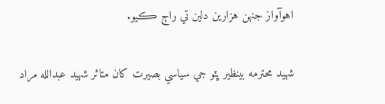اهوآواز جنهن هزارين دلين تي راڄ ڪيو.

شهيد محترمه بينظير ڀٽو جي سياسي بصيرت کان متاثر شهيد عبدالله مراد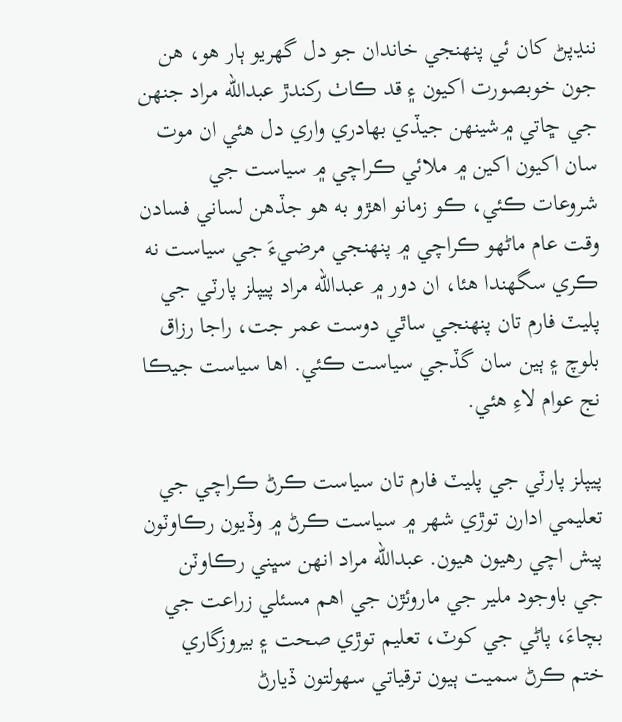ننڍپڻ کان ئي پنهنجي خاندان جو دل گهريو ٻار هو، هن جون خوبصورت اکيون ۽ قد ڪاٺ رکندڙ عبدالله مراد جنهن جي ڇاتي ۾شينهن جيڏي بهادري واري دل هئي ان موت سان اکيون اکين ۾ ملائي ڪراچي ۾ سياست جي شروعات ڪئي، ڪو زمانو اهڙو به هو جڏهن لساني فسادن وقت عام ماڻهو ڪراچي ۾ پنهنجي مرضيءَ جي سياست نه ڪري سگهندا هئا، ان دور ۾ عبدالله مراد پيپلز پارٽي جي پليٽ فارم تان پنهنجي ساٿي دوست عمر جت، راجا رزاق بلوچ ۽ ٻين سان گڏجي سياست ڪئي. اها سياست جيڪا نج عوام لاءِ هئي.

پيپلز پارٽي جي پليٽ فارم تان سياست ڪرڻ ڪراچي جي تعليمي ادارن توڙي شهر ۾ سياست ڪرڻ ۾ وڏيون رڪاوٽون پيش اچي رهيون هيون. عبدالله مراد انهن سڀني رڪاوٽن جي باوجود ملير جي ماروئڙن جي اهم مسئلي زراعت جي بچاءَ، پاڻي جي کوٽ، تعليم توڙي صحت ۽ بيروزگاري ختم ڪرڻ سميت ٻيون ترقياتي سهولتون ڏيارڻ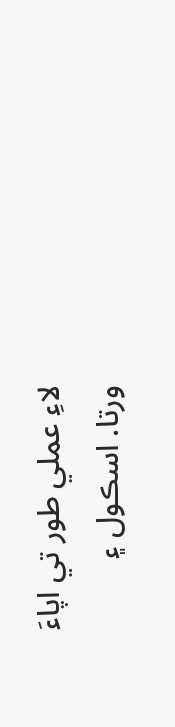لاءِ عملي طور تي اپاءَ ورتا. اسڪول ۽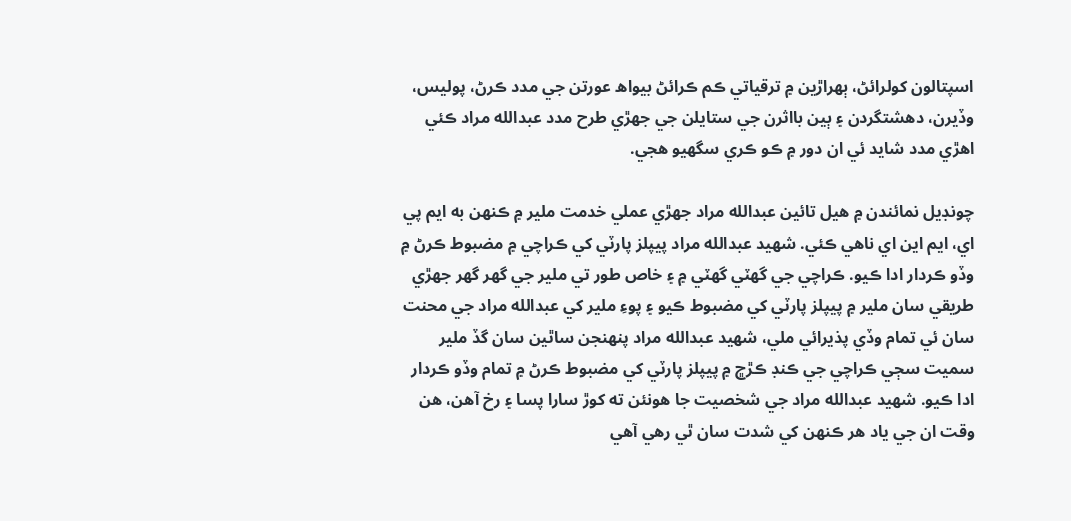اسپتالون کولرائڻ، ٻهراڙين ۾ ترقياتي ڪم ڪرائڻ بيواھ عورتن جي مدد ڪرڻ، پوليس، وڏيرن، دهشتگردن ۽ ٻين بااثرن جي ستايلن جي جهڙي طرح مدد عبدالله مراد ڪئي اهڙي مدد شايد ئي ان دور ۾ ڪو ڪري سگهيو هجي.

چونڊيل نمائندن ۾ هيل تائين عبدالله مراد جهڙي عملي خدمت ملير ۾ ڪنهن به ايم پي اي، ايم اين اي ناهي ڪئي. شهيد عبدالله مراد پيپلز پارٽي کي ڪراچي ۾ مضبوط ڪرڻ ۾ وڏو ڪردار ادا ڪيو. ڪراچي جي گهٽي گهٽي ۾ ۽ خاص طور تي ملير جي گهر گهر جهڙي طريقي سان ملير ۾ پيپلز پارٽي کي مضبوط ڪيو ۽ پوءِ ملير کي عبدالله مراد جي محنت سان ئي تمام وڏي پذيرائي ملي، شهيد عبدالله مراد پنهنجن ساٿين سان گڏ ملير سميت سڄي ڪراچي جي ڪنڊ ڪڙڇ ۾ پيپلز پارٽي کي مضبوط ڪرڻ ۾ تمام وڏو ڪردار ادا ڪيو. شهيد عبدالله مراد جي شخصيت جا هونئن ته کوڙ سارا پسا ۽ رخ آهن، هن وقت ان جي ياد هر ڪنهن کي شدت سان ٿي رهي آهي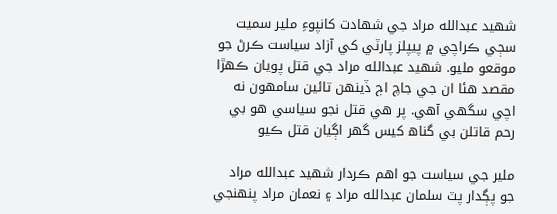شهيد عبدالله مراد جي شهادت کانپوءِ ملير سميت سڄي ڪراچي ۾ پيپلز پارٽي کي آزاد سياست ڪرڻ جو موقعو مليو. شهيد عبدالله مراد جي قتل پويان ڪهڙا مقصد هئا ان جي جاچ اڄ ڏينهن تائين سامهون نه اچي سگهي آهي. پر هي قتل نجو سياسي هو بي رحم قاتلن بي گناھ کيس گهر اڳيان قتل ڪيو

ملير جي سياست جو اهم ڪردار شهيد عبدالله مراد جو پڳدار پٽ سلمان عبدالله مراد ۽ نعمان مراد پنهنجي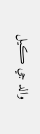والد جي ڪيل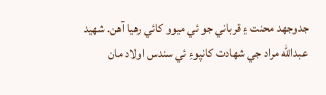جدوجهد محنت ۽ قرباني جو ئي ميوو کائي رهيا آهن. شهيد عبدالله مراد جي شهادت کانپوءِ ئي سندس اولاد مان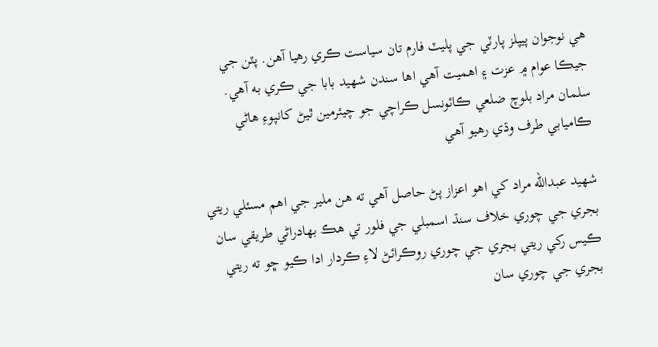هي نوجوان پيپلز پارٽي جي پليٽ فارم تان سياست ڪري رهيا آهن. پٽن جي جيڪا عوام ۾ عزت ۽ اهميت آهي اها سندن شهيد بابا جي ڪري به آهي. سلمان مراد بلوچ ضلعي ڪائونسل ڪراچي جو چيئرمين ٿيڻ کانپوءِ هاڻي ڪاميابي طرف وڌي رهيو آهي

شهيد عبدالله مراد کي اهو اعزاز پڻ حاصل آهي ته هن ملير جي اهم مسئلي ريتي بجري جي چوري خلاف سنڌ اسمبلي جي فلور تي هڪ بهادراڻي طريقي سان ڪيس رکي ريتي بجري جي چوري روڪرائڻ لاءِ ڪردار ادا ڪيو ڇو ته ريتي بجري جي چوري سان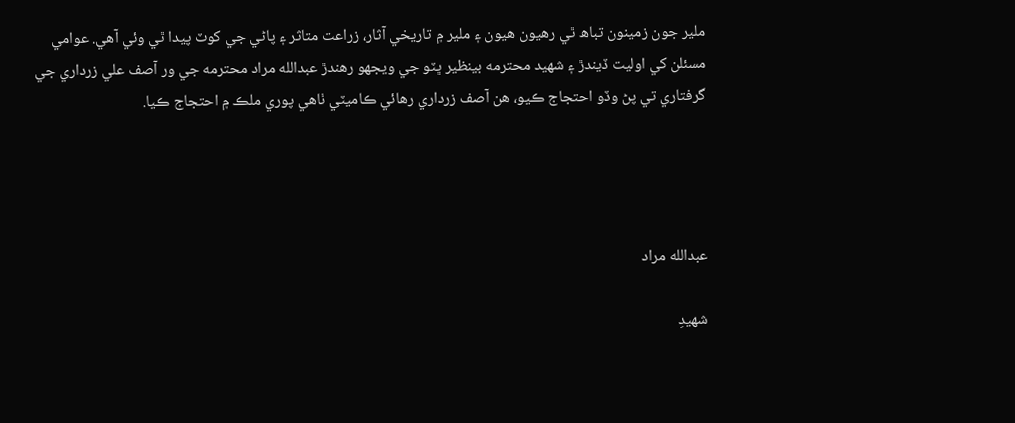ملير جون زمينون تباھ ٿي رهيون هيون ۽ ملير ۾ تاريخي آثار، زراعت متاثر ۽ پاڻي جي کوٽ پيدا ٿي وئي آهي. عوامي مسئلن کي اوليت ڏيندڙ ۽ شهيد محترمه بينظير ڀٽو جي ويجهو رهندڙ عبدالله مراد محترمه جي ور آصف علي زرداري جي گرفتاري تي پڻ وڏو احتجاج ڪيو، هن آصف زرداري رهائي ڪاميٽي ٺاهي پوري ملڪ ۾ احتجاج ڪيا.




عبدالله مراد

شھيدِ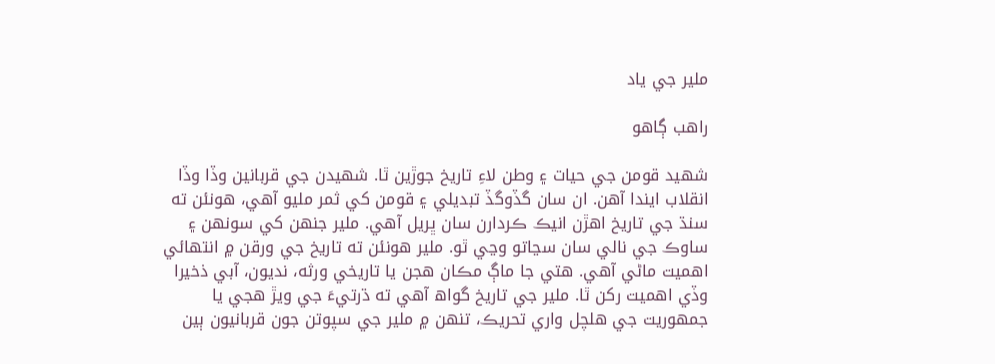ملير جي ياد

راھب ڳاھو

شھيد قومن جي حيات ۽ وطن لاءِ تاريخ جوڙين ٿا. شھيدن جي قربانين وڏا وڏا انقلاب ايندا آهن. ان سان گڏوگڏ تبديلي ۽ قومن کي ثمر مليو آهي، ھونئن ته سنڌ جي تاريخ اھڙن انيڪ ڪردارن سان ڀريل آهي. ملير جنهن کي سونهن ۽ ساوڪ جي نالي سان سڃاتو وڃي ٿو. ملير ھونئن ته تاريخ جي ورقن ۾ انتھائي اھميت ماڻي آهي. ھتي جا ماڳ مڪان ھجن يا تاريخي ورثه، نديون، آبي ذخيرا وڏي اھميت رکن ٿا. ملير جي تاريخ گواھ آهي ته ڌرتيءَ جي ويڙ ھجي يا جمھوريت جي ھلچل واري تحريڪ، تنھن ۾ ملير جي سپوتن جون قربانيون ٻين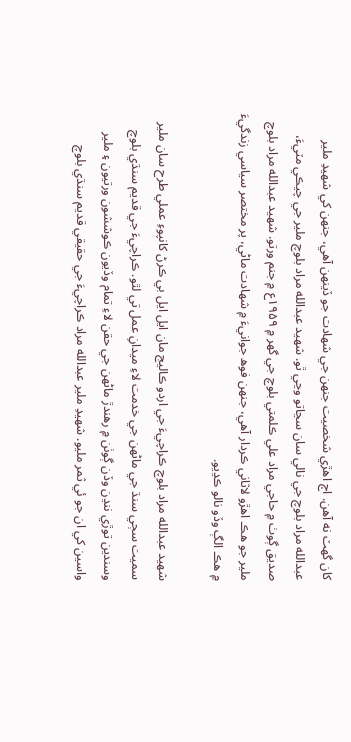کان گھٽ نه آهن. اڄ اھڙي شخصيت جنھن جي شھادت جو ڏينھن آهي، جنھن کي شھيدِ ملير عبدالله مراد بلوچ جي نالي سان سڃاتو وڃي ٿو. شھيد عبدالله مراد بلوچ ملير جي چيڪي مٽيءَ، صديق ڳوٺ ۾ حاجي مراد علي ڪلمتي بلوچ جي گهر ۾ ۱۹۵۹ع ۾ جنم ورتو. شھيد عبدالله مراد بلوچ ملير جو ھڪ اھڙو لاثاني ڪردار آهي، جنھن فوھ جوانيءَ ۾ شھادت ماڻي، پر مختصر سياسي زندگيءَ ۾ ھڪ الڳ وڏو نالو ڪڍيو.

شھيد عبدالله مراد بلوچ ڪراچيءَ جي اردو ڪاليج مان ايل ايل بي ڪرڻ کانپوءِ عملي طرح سان ملير سميت سڄي سنڌ جي ماڻھن جي خدمت لاءِ ميدانِ عمل تي لٿو. ڪراچيءَ جي قديم سنڌي بلوچ وسندين توڙي ننڍن وڏن ڳوٺن ۾ رھندڙ ماڻھن جي حقن لاءِ تمام وڏيون ڪوششون ورتيون ۽ ملير واسين کي ان جو ئي ثمر مليو. شھيدِ ملير عبدالله مراد ڪراچيءَ جي حقيقي قديم سنڌي بلوچ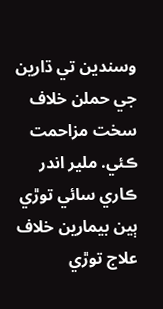وسندين تي ڌارين جي حملن خلاف سخت مزاحمت ڪئي. ملير اندر ڪاري سائي توڙي ٻين بيمارين خلاف علاج توڙي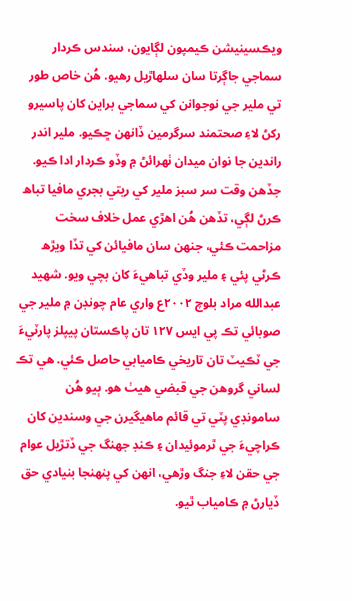ويڪسينيشن ڪيمپون لڳايون، سندس ڪردار سماجي جاڳرتا سان سلھاڙيل رھيو. هُن خاص طور تي ملير جي نوجوانن کي سماجي براين کان پاسيرو رکڻ لاءِ صحتمند سرگرمين ڏانھن ڇڪيو. ملير اندر راندين جا نوان ميدان ٺھرائڻ ۾ وڏو ڪردار ادا ڪيو. جڏهن وقت سر سبز ملير کي ريتي بجري مافيا تباھ ڪرڻ لڳي، تڏهن هُن اھڙي عمل خلاف سخت مزاحمت ڪئي، جنھن سان مافيائن کي تڏا ويڙھ ڪرڻي پئي ۽ ملير وڏي تباھيءَ کان بچي ويو. شھيد عبدالله مراد بلوچ ۲۰۰۲ع واري عام چونڊن ۾ ملير جي صوبائي تڪ پي ايس ۱۲۷ تان پاڪستان پيپلز پارٽيءَ جي ٽڪيٽ تان تاريخي ڪاميابي حاصل ڪئي. ھي تڪ لساني گروهن جي قبضي ھيٺ ھو. ٻيو هُن سامونڊي پٽي تي قائم ماھيگيرن جي وسندين کان ڪراچيءَ جي ٿرموئيدان ۽ ڪنڊ جھنگ جي ڏتڙيل عوام جي حقن لاءِ جنگ وڙھي، انھن کي پنھنجا بنيادي حق ڏيارڻ ۾ ڪامياب ٿيو.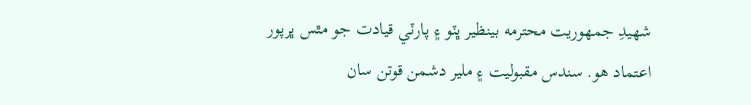شھيدِ جمھوريت محترمه بينظير ڀٽو ۽ پارٽي قيادت جو مٿس ڀرپور اعتماد ھو. سندس مقبوليت ۽ ملير دشمن قوتن سان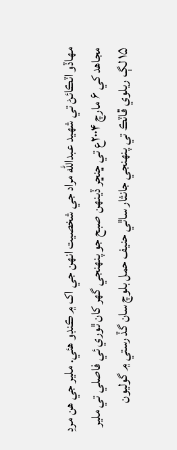مھاڏو اٽڪائڻ تي شھيد عبدالله مراد جي شخصيت انھن جي اک ۾ ڪنڊو ھئي. ملير جي ھن مردِ مجاھد کي ۶ مارچ ۲۰۰۴ع تي ڇنڇر ڏينهن صبح جو پنهنجي گهر کان ٿوري ئي فاصلي تي ملير ۱۵ لڳ ريلوي ڦاٽڪ تي پنهنجي جانثار ساٿي حنيف حمل بلوچ سان گڏ رستي ۾ گوليون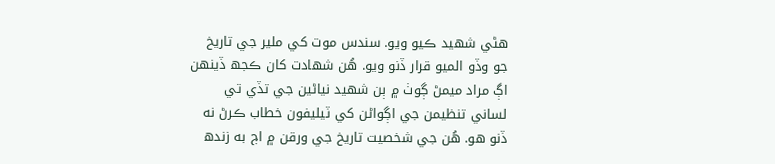ھڻي شھيد ڪيو ويو. سندس موت کي ملير جي تاريخ جو وڏو الميو قرار ڏنو ويو. هُن شھادت کان ڪجھ ڏينهن اڳ مراد ميمڻ ڳوٺ ۾ ٻن شھيد نياڻين جي تڏي تي لساني تنظيمن جي اڳواڻن کي ٽيليفون خطاب ڪرڻ نه ڏنو هو. هُن جي شخصيت تاريخ جي ورقن ۾ اڄ به زندھ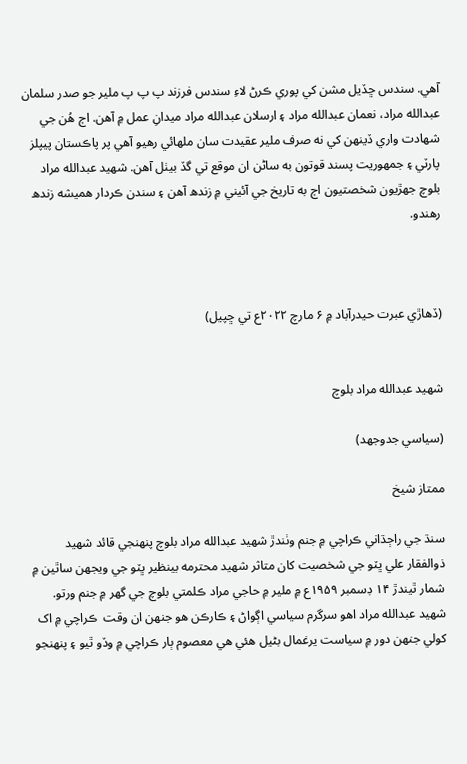آهي. سندس ڇڏيل مشن کي پوري ڪرڻ لاءِ سندس فرزند پ پ پ ملير جو صدر سلمان عبدالله مراد، نعمان عبدالله مراد ۽ ارسلان عبدالله مراد ميدانِ عمل ۾ آهن. اڄ هُن جي شھادت واري ڏينهن کي نه صرف ملير عقيدت سان ملھائي رھيو آھي پر پاڪستان پيپلز پارٽي ۽ جمھوريت پسند قوتون به ساڻن ان موقع تي گڏ بيٺل آهن. شھيد عبدالله مراد بلوچ جھڙيون شخصتيون اڄ به تاريخ جي آئيني ۾ زندھ آهن ۽ سندن ڪردار ھميشه زندھ رھندو.



(ڏھاڙي عبرت حيدرآباد ۾ ۶ مارچ ۲۰۲۲ع تي ڇپيل)


شهيد عبدالله مراد بلوچ

(سياسي جدوجهد)

ممتاز شيخ

سنڌ جي راڄڌاني ڪراچي ۾ جنم وٺندڙ شهيد عبدالله مراد بلوچ پنهنجي قائد شهيد ذوالفقار علي ڀٽو جي شخصيت کان متاثر شهيد محترمه بينظير ڀٽو جي ويجهن ساٿين ۾ شمار ٿيندڙ ۱۴ ڊسمبر ۱۹۵۹ع ۾ ملير ۾ حاجي مراد ڪلمتي بلوچ جي گهر ۾ جنم ورتو. شهيد عبدالله مراد اهو سرگرم سياسي اڳواڻ ۽ ڪارڪن هو جنهن ان وقت  ڪراچي ۾ اک کولي جنهن دور ۾ سياست يرغمال بڻيل هئي هي معصوم ٻار ڪراچي ۾ وڏو ٿيو ۽ پنهنجو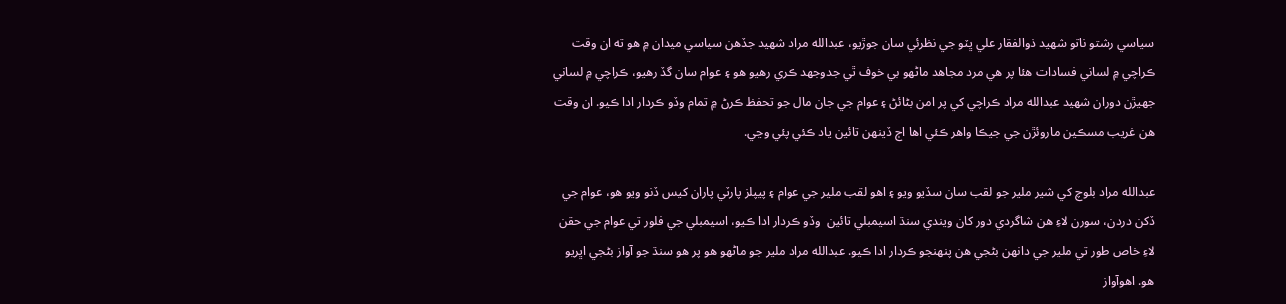سياسي رشتو ناتو شهيد ذوالفقار علي ڀٽو جي نظرئي سان جوڙيو، عبدالله مراد شهيد جڏهن سياسي ميدان ۾ هو ته ان وقت ڪراچي ۾ لساني فسادات هئا پر هي مرد مجاهد ماڻهو بي خوف ٿي جدوجهد ڪري رهيو هو ۽ عوام سان گڏ رهيو، ڪراچي ۾ لساني جهيڙن دوران شهيد عبدالله مراد ڪراچي کي پر امن بڻائڻ ۽ عوام جي جان مال جو تحفظ ڪرڻ ۾ تمام وڏو ڪردار ادا ڪيو. ان وقت هن غريب مسڪين ماروئڙن جي جيڪا واهر ڪئي اها اڄ ڏينهن تائين ياد ڪئي پئي وڃي.

عبدالله مراد بلوچ کي شير ملير جو لقب سان سڏيو ويو ۽ اهو لقب ملير جي عوام ۽ پيپلز پارٽي پاران کيس ڏنو ويو هو، عوام جي ڏکن دردن، سورن لاءِ هن شاگردي دور کان ويندي سنڌ اسيمبلي تائين  وڏو ڪردار ادا ڪيو، اسيمبلي جي فلور تي عوام جي حقن لاءِ خاص طور تي ملير جي دانهن بڻجي هن پنهنجو ڪردار ادا ڪيو. عبدالله مراد ملير جو ماڻهو هو پر هو سنڌ جو آواز بڻجي اڀريو هو. اهوآواز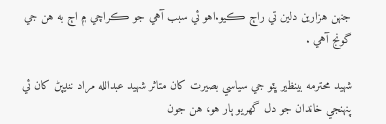جنهن هزارين دلين تي راڄ ڪيو.اهو ئي سبب آهي جو ڪراچي ۾ اڄ به هن جي گونج آهي .

شهيد محترمه بينظير ڀٽو جي سياسي بصيرت کان متاثر شهيد عبدالله مراد ننڍپڻ کان ئي پنهنجي خاندان جو دل گهريو ٻار هو، هن جون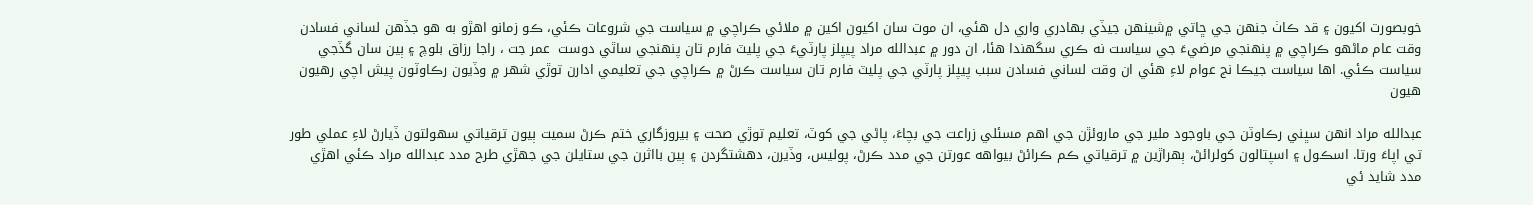خوبصورت اکيون ۽ قد ڪاٺ جنهن جي ڇاتي ۾شينهن جيڏي بهادري واري دل هئي، ان موت سان اکيون اکين ۾ ملائي ڪراچي ۾ سياست جي شروعات ڪئي، ڪو زمانو اهڙو به هو جڏهن لساني فسادن وقت عام ماڻهو ڪراچي ۾ پنهنجي مرضيءَ جي سياست نه ڪري سگهندا هئا، ان دور ۾ عبدالله مراد پيپلز پارٽيءَ جي پليٽ فارم تان پنهنجي ساٿي دوست  عمر جت ، راجا رزاق بلوچ ۽ ٻين سان گڏجي سياست ڪئي. اها سياست جيڪا نج عوام لاءِ هئي ان وقت لساني فسادن سبب پيپلز پارٽي جي پليٽ فارم تان سياست ڪرڻ ۾ ڪراچي جي تعليمي ادارن توڙي شهر ۾ وڏيون رڪاوٽون پيش اچي رهيون هيون

عبدالله مراد انهن سڀني رڪاوٽن جي باوجود ملير جي ماروئڙن جي اهم مسئلي زراعت جي بچاءَ، پاڻي جي کوٽ، تعليم توڙي صحت ۽ بيروزگاري ختم ڪرڻ سميت ٻيون ترقياتي سهولتون ڏيارڻ لاءِ عملي طور تي اپاءَ ورتا. اسڪول ۽ اسپتالون کولرائڻ، ٻهراڙين ۾ ترقياتي ڪم ڪرائڻ بيواهه عورتن جي مدد ڪرڻ، پوليس، وڏيرن، دهشتگردن ۽ ٻين بااثرن جي ستايلن جي جهڙي طرح مدد عبدالله مراد ڪئي اهڙي مدد شايد ئي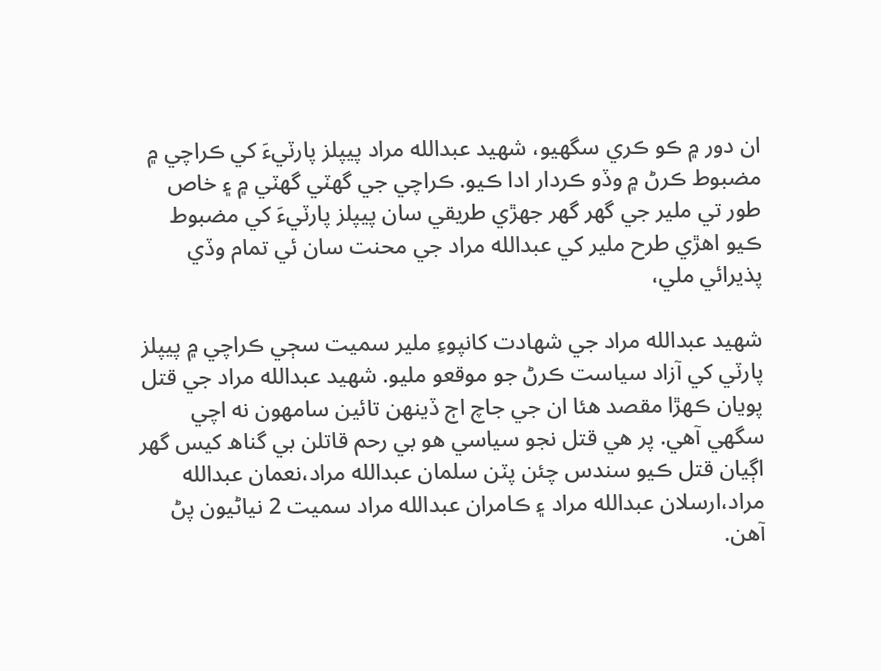ان دور ۾ ڪو ڪري سگهيو، شهيد عبدالله مراد پيپلز پارٽيءَ کي ڪراچي ۾ مضبوط ڪرڻ ۾ وڏو ڪردار ادا ڪيو. ڪراچي جي گهٽي گهٽي ۾ ۽ خاص طور تي ملير جي گهر گهر جهڙي طريقي سان پيپلز پارٽيءَ کي مضبوط ڪيو اهڙي طرح ملير کي عبدالله مراد جي محنت سان ئي تمام وڏي پذيرائي ملي،

شهيد عبدالله مراد جي شهادت کانپوءِ ملير سميت سڄي ڪراچي ۾ پيپلز پارٽي کي آزاد سياست ڪرڻ جو موقعو مليو. شهيد عبدالله مراد جي قتل پويان ڪهڙا مقصد هئا ان جي جاچ اڄ ڏينهن تائين سامهون نه اچي سگهي آهي. پر هي قتل نجو سياسي هو بي رحم قاتلن بي گناھ کيس گهر اڳيان قتل ڪيو سندس چئن پٽن سلمان عبدالله مراد،نعمان عبدالله مراد،ارسلان عبدالله مراد ۽ ڪامران عبدالله مراد سميت 2 نياڻيون پڻ آهن.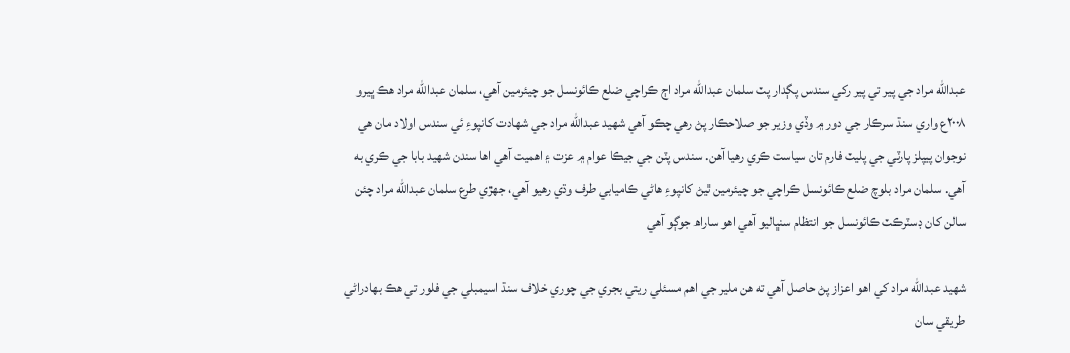عبدالله مراد جي پير تي پير رکي سندس پڳدار پٽ سلمان عبدالله مراد اڄ ڪراچي ضلع ڪائونسل جو چيئرمين آهي، سلمان عبدالله مراد هڪ ڀيرو ۲۰۰۸ع واري سنڌ سرڪار جي دور ۾ وڏي وزير جو صلاحڪار پڻ رهي چڪو آهي شهيد عبدالله مراد جي شهادت کانپوءِ ئي سندس اولاد مان هي نوجوان پيپلز پارٽي جي پليٽ فارم تان سياست ڪري رهيا آهن. سندس پٽن جي جيڪا عوام ۾ عزت ۽ اهميت آهي اها سندن شهيد بابا جي ڪري به آهي. سلمان مراد بلوچ ضلع ڪائونسل ڪراچي جو چيئرمين ٿيڻ کانپوءِ هاڻي ڪاميابي طرف وڌي رهيو آهي، جهڙي طرع سلمان عبدالله مراد چئن سالن کان ڊسٽرڪٽ ڪائونسل جو انتظام سنڀاليو آهي اهو ساراھ جوڳو آهي

شهيد عبدالله مراد کي اهو اعزاز پڻ حاصل آهي ته هن ملير جي اهم مسئلي ريتي بجري جي چوري خلاف سنڌ اسيمبلي جي فلور تي هڪ بهادراڻي طريقي سان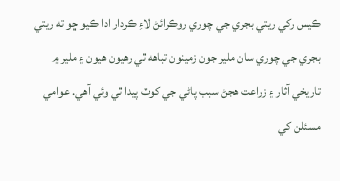ڪيس رکي ريتي بجري جي چوري روڪرائڻ لاءِ ڪردار ادا ڪيو ڇو ته ريتي بجري جي چوري سان ملير جون زمينون تباهه ٿي رهيون هيون ۽ ملير ۾ تاريخي آثار ۽ زراعت هجڻ سبب پاڻي جي کوٽ پيدا ٿي وئي آهي. عوامي مسئلن کي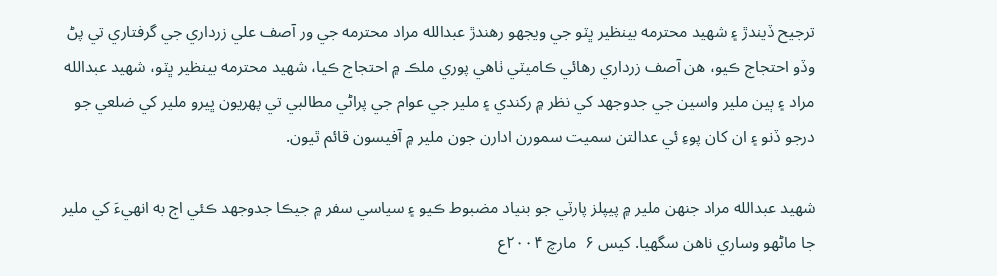ترجيح ڏيندڙ ۽ شهيد محترمه بينظير ڀٽو جي ويجهو رهندڙ عبدالله مراد محترمه جي ور آصف علي زرداري جي گرفتاري تي پڻ وڏو احتجاج ڪيو، هن آصف زرداري رهائي ڪاميٽي ٺاهي پوري ملڪ ۾ احتجاج ڪيا، شهيد محترمه بينظير ڀٽو، شهيد عبدالله مراد ۽ ٻين ملير واسين جي جدوجهد کي نظر ۾ رکندي ۽ ملير جي عوام جي پراڻي مطالبي تي پهريون ڀيرو ملير کي ضلعي جو درجو ڏنو ۽ ان کان پوءِ ئي عدالتن سميت سمورن ادارن جون ملير ۾ آفيسون قائم ٿيون.

شهيد عبدالله مراد جنهن ملير ۾ پيپلز پارٽي جو بنياد مضبوط ڪيو ۽ سياسي سفر ۾ جيڪا جدوجهد ڪئي اڄ به انهيءَ کي ملير جا ماڻهو وساري ناهن سگهيا. کيس ۶  مارچ ۲۰۰۴ع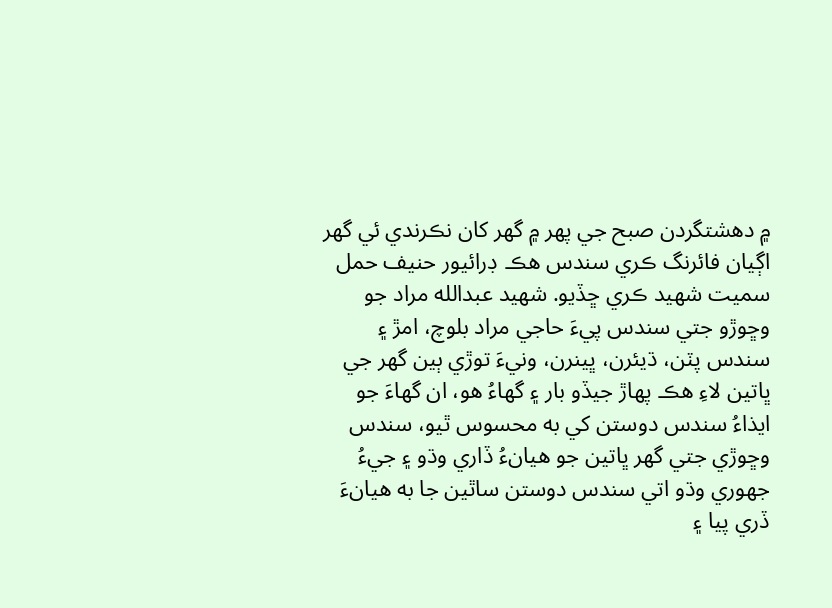۾ دهشتگردن صبح جي پهر ۾ گهر کان نڪرندي ئي گهر اڳيان فائرنگ ڪري سندس هڪ ڊرائيور حنيف حمل سميت شهيد ڪري ڇڏيو. شهيد عبدالله مراد جو وڇوڙو جتي سندس پيءَ حاجي مراد بلوچ، امڙ ۽ سندس پٽن، ڌيئرن، ڀينرن، ونيءَ توڙي ٻين گهر جي ڀاتين لاءِ هڪ پهاڙ جيڏو بار ۽ گهاءُ هو، ان گهاءَ جو ايذاءُ سندس دوستن کي به محسوس ٿيو، سندس وڇوڙي جتي گهر ڀاتين جو هيانءُ ڏاري وڌو ۽ جيءُ جهوري وڌو اتي سندس دوستن ساٿين جا به هيانءَ ڏري پيا ۽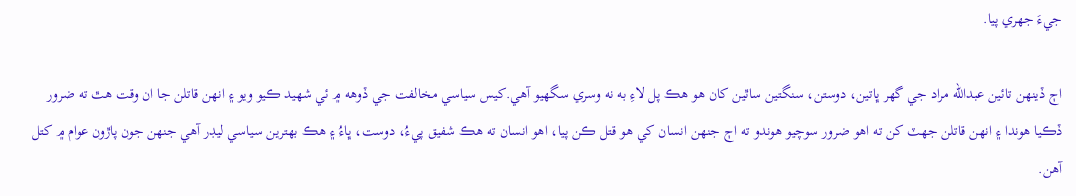جيءَ جهري پيا.

اڄ ڏينهن تائين عبدالله مراد جي گهر ڀاتين، دوستن، سنگتين ساٿين کان هو هڪ پل لاءِ به نه وسري سگهيو آهي.کيس سياسي مخالفت جي ڏوهه ۾ ئي شهيد ڪيو ويو ۽ انهن قاتلن جا ان وقت هٿ ته ضرور ڏڪيا هوندا ۽ انهن قاتلن جهٽ کن ته اهو ضرور سوچيو هوندو ته اڄ جنهن انسان کي هو قتل ڪن پيا، اهو انسان ته هڪ شفيق پيءُ، دوست، ڀاءُ ۽ هڪ بهترين سياسي ليڊر آهي جنهن جون پاڙون عوام ۾ کتل آهن.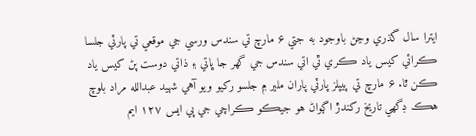ايترا سال گذري وڃڻ باوجود به جتي ۶ مارچ تي سندس ورسي جي موقعي تي پارٽي جلسا ڪرائي کيس ياد ڪري ٿي اتي سندس جي گهر جا ڀاتي ۽ ذاتي دوست پڻ کيس ياد ڪن ٿا. ۶ مارچ تي پيپلز پارٽي پاران ملير ۾ جلسو رکيو ويو آهي شهيد عبدالله مراد بلوچ هڪ ڊگهي تاريخ رکندڙ اڳواڻ هو جيڪو ڪراچي جي پي ايس ۱۲۷ ايم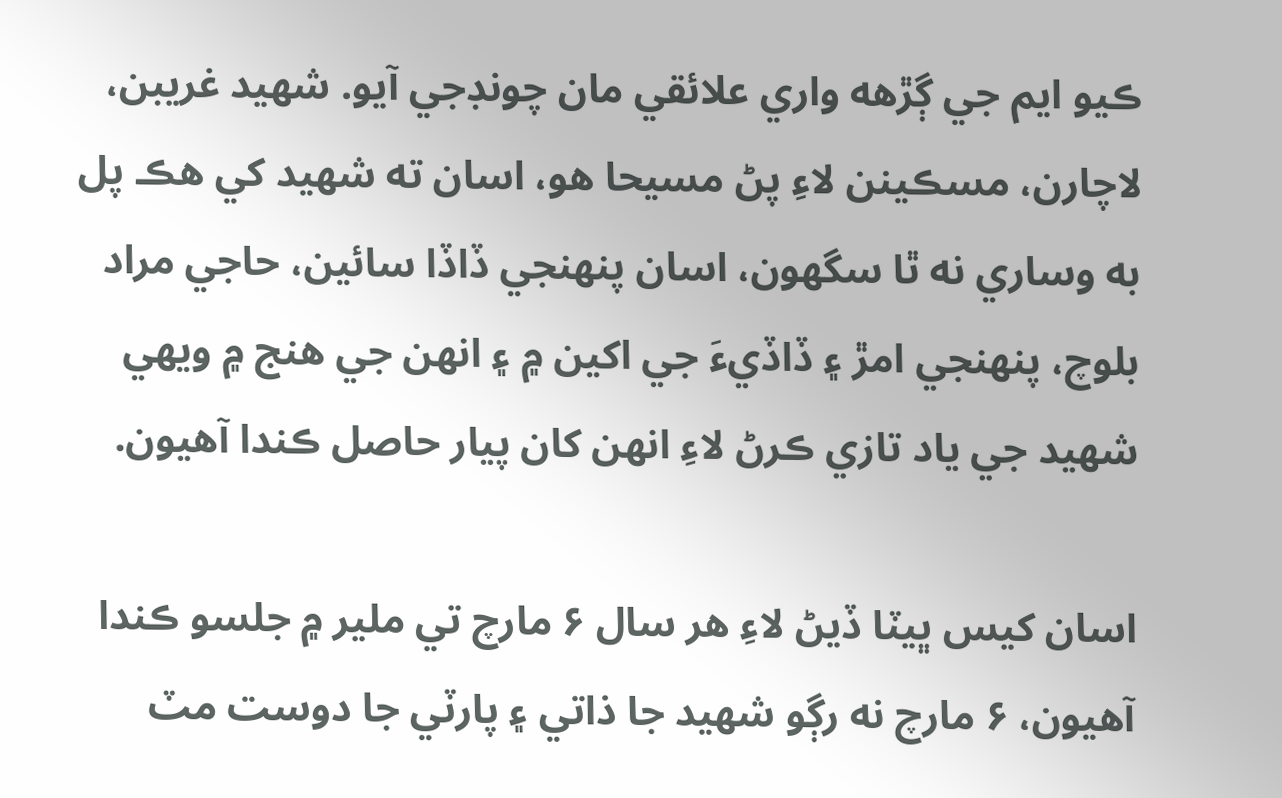ڪيو ايم جي ڳڙهه واري علائقي مان چونڊجي آيو. شهيد غريبن، لاچارن، مسڪينن لاءِ پڻ مسيحا هو، اسان ته شهيد کي هڪ پل به وساري نه ٿا سگهون، اسان پنهنجي ڏاڏا سائين، حاجي مراد بلوچ، پنهنجي امڙ ۽ ڏاڏيءَ جي اکين ۾ ۽ انهن جي هنج ۾ ويهي شهيد جي ياد تازي ڪرڻ لاءِ انهن کان پيار حاصل ڪندا آهيون.

اسان کيس ڀيٽا ڏيڻ لاءِ هر سال ۶ مارچ تي ملير ۾ جلسو ڪندا آهيون، ۶ مارچ نه رڳو شهيد جا ذاتي ۽ پارٽي جا دوست مٽ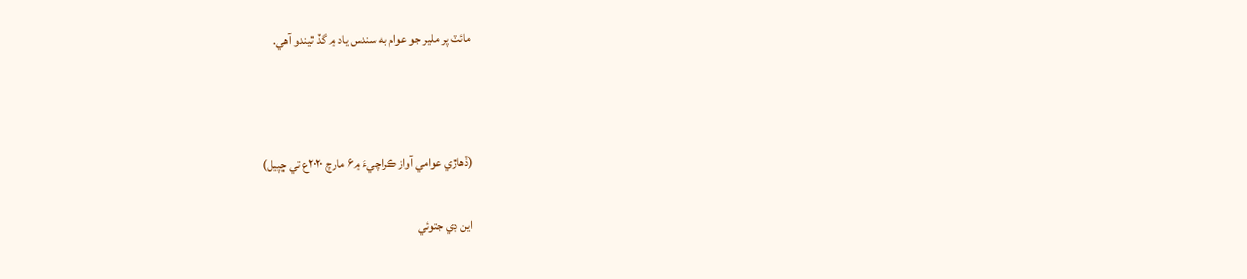مائٽ پر ملير جو عوام به سندس ياد ۾ گڏ ٿيندو آهي.



(ڏھاڙي عوامي آواز ڪراچيءَ ۾۶ مارچ ۲۰۲۰ع تي ڇپيل)

اين ڊي جتوئي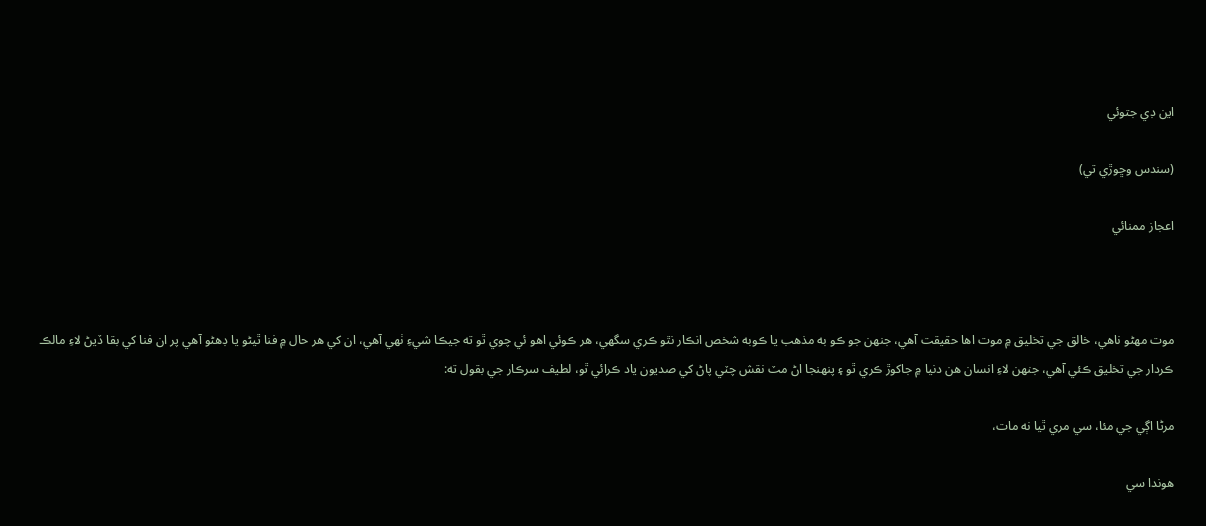اين ڊي جتوئي

(سندس وڇوڙي تي)

اعجاز ممنائي



موت مهڻو ناهي، خالق جي تخليق ۾ موت اها حقيقت آھي، جنهن جو ڪو به مذهب يا ڪوبه شخص انڪار نٿو ڪري سگهي، هر ڪوئي اهو ئي چوي ٿو ته جيڪا شيءِ ٺهي آھي، ان کي هر حال ۾ فنا ٿيڻو يا ڊھڻو آھي پر ان فنا کي بقا ڏيڻ لاءِ مالڪ ڪردار جي تخليق ڪئي آھي، جنهن لاءِ انسان هن دنيا ۾ جاکوڙ ڪري ٿو ۽ پنهنجا اڻ مٽ نقش چٽي پاڻ کي صديون ياد ڪرائي ٿو، لطيف سرڪار جي بقول ته:

مرڻا اڳي جي مئا، سي مري ٿيا نه مات،

هوندا سي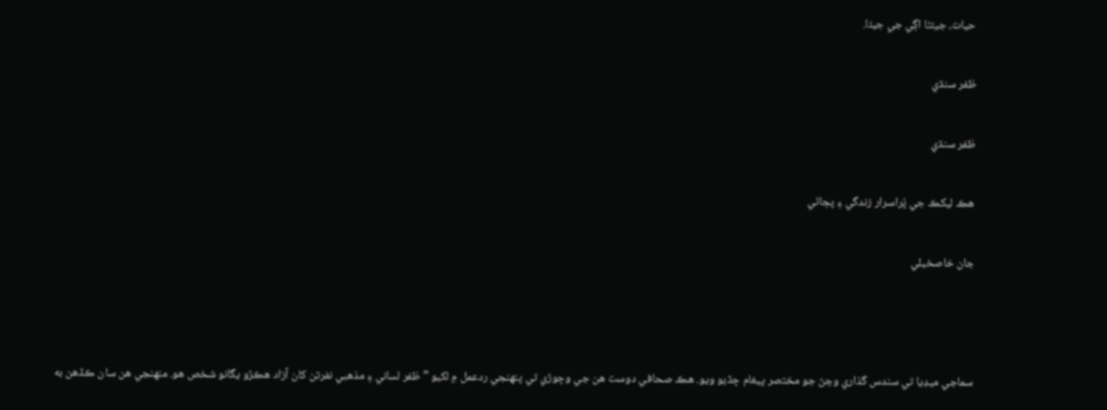حيات، جيئڻا اڳي جي جيئا.

ظفر سنڌي

ظفر سنڌي

هڪ ليکڪ جي پُراسرار زندگي ۽ پڄاڻي

جان خاصخيلي



سماجي ميڊيا تي سندس گذاري وڃڻ جو مختصر پيغام ڇڏيو ويو. هڪ صحافي دوست هن جي وڇوڙي تي پنهنجي ردعمل ۾ لکيو ”ظفر لساني ۽ مذهبي نفرتن کان آزاد هڪڙو يگانو شخص هو. منهنجي هن سان ڪڏهن به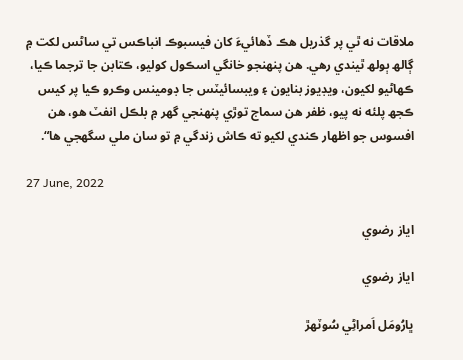ملاقات نه ٿي پر گذريل هڪ ڏهائيءَ کان فيسبوڪ انباڪس تي ساڻس لکت ۾ ڳالھ ٻولھ ٿيندي رهي. هن پنهنجو خانگي اسڪول کوليو، ڪتابن جا ترجما ڪيا، ڪهاڻيو لکيون، ويڊيوز بنايون ۽ ويبسائيٽس جا ڊومينس وڪرو ڪيا پر کيس ڪجھ پلئه نه پيو، ظفر هن سماج توڙي پنهنجي گهر ۾ بلڪل انفٽ هو، هن افسوس جو اظهار ڪندي لکيو ته ڪاش زندگي ۾ تو سان ملي سگهجي ها“.

27 June, 2022

اياز رضوي

اياز رضوي

ڀارُومَل اَمراڻِي سُوٽهڙ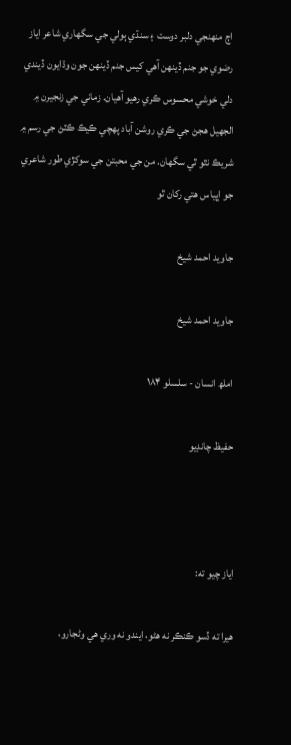اڄ منهنجي دلبر دوست ۽ سنڌي ٻولي جي سگهاري شاعر اياز رضوي جو جنم ڏينهن آهي کيس جنم ڏينهن جون وڌايون ڏيندي دلي خوشي محسوس ڪري رهيو آهيان. زماني جي زنجيرن ۾ الجهيل هجڻ جي ڪري روشن آباد پهچي ڪيڪ ڪٽڻ جي رسم ۾ شريڪ نٿو ٿي سگهان. من جي محبتن جي سوکڙي طور شاعري جو اڀياس هتي رکان ٿو

جاويد احمد شيخ

جاويد احمد شيخ

املھ انسان - سلسلو ۱۸۴

حفيظ چانڊيو



اياز چيو ته:

هيرا ته ڏسو ڪنڪر نه هڻو، ايندو نه وري هي وڻجارو،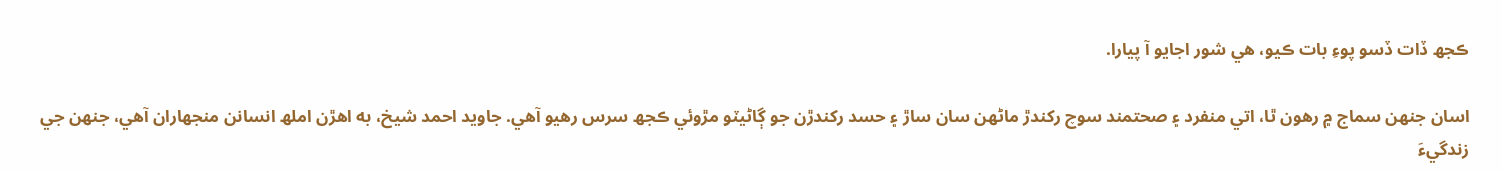ڪجھ ڏات ڏسو پوءِ بات ڪيو، هي شور اجايو آ پيارا.

اسان جنهن سماج ۾ رهون ٿا، اتي منفرد ۽ صحتمند سوچ رکندڙ ماڻهن سان ساڙ ۽ حسد رکندڙن جو ڳاڻيٽو مڙوئي ڪجھ سرس رهيو آهي. جاويد احمد شيخ، به اهڙن املھ انسانن منجهاران آهي، جنهن جي زندگيءَ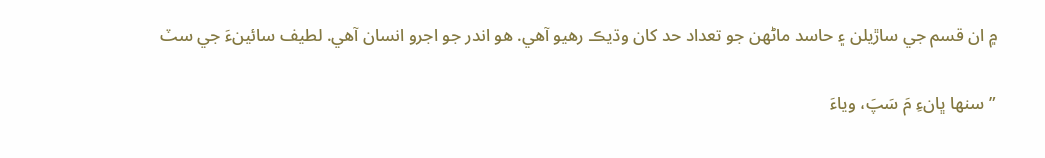۾ ان قسم جي ساڙيلن ۽ حاسد ماڻهن جو تعداد حد کان وڌيڪ رهيو آهي. هو اندر جو اجرو انسان آهي. لطيف سائينءَ جي سٽ

”سنها ڀانءِ مَ سَپَ، وياءَ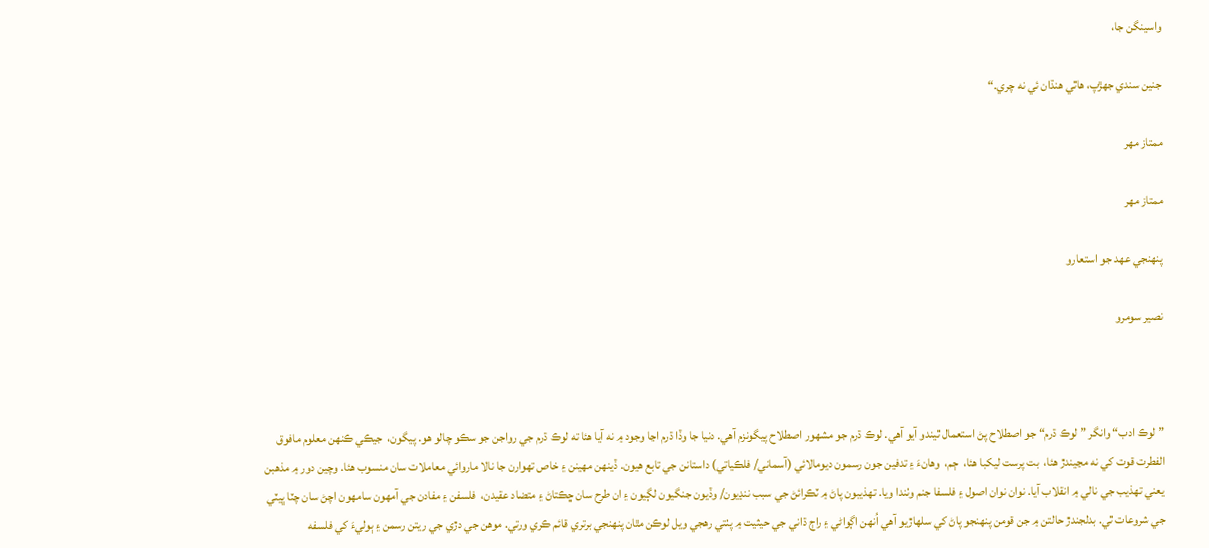واسينگن جا،

جنين سندي جھڙپ، هاٿي هنڌان ئي نه چري.“

ممتاز مھر

ممتاز مهر

پنهنجي عهد جو استعارو

نصير سومرو



”لوڪ ادب“ وانگر ”لوڪ ڌرم“ جو اصطلاح پڻ استعمال ٿيندو آيو آهي. لوڪ ڌرم جو مشهور اصطلاح پيگونزم آهي. دنيا جا وڏا ڌرم اڃا وجود ۾ نه آيا هئا ته لوڪ ڌرم جي رواجن جو سڪو چالو هو. پيگون،  جيڪي ڪنهن معلوم مافوق الفطرت قوت کي نه مڃيندڙ هئا،  بت پرست ليکبا هئا،  ڄم،  وهانءَ ۽ تدفين جون رسمون ديومالائي (آسماني/ فلڪياتي) داستانن جي تابع هيون. ڏينهن مهينن ۽ خاص تهوارن جا نالا ماروائي معاملات سان منسوب هئا. وچين دور ۾ مذهبن يعني تهذيب جي نالي ۾ انقلاب آيا. نوان نوان اصول ۽ فلسفا جنم وٺندا ويا. تهذيبون پاڻ ۾ ٽڪرائڻ جي سبب ننڍيون/ وڏيون جنگيون لڳيون ۽ ان طرح سان ڇڪتاڻ ۽ متضاد عقيدن،  فلسفن ۽ مفادن جي آمهون سامهون اچڻ سان چٽا ڀيٽي جي شروعات ٿي. بدلجندڙ حالتن ۾ جن قومن پنهنجو پاڻ کي سلهاڙيو آهي اُنهن اڳواڻي ۽ راڄ ڌاني جي حيثيت ۾ پٺتي رهجي ويل لوڪن مٿان پنهنجي برتري قائم ڪري ورتي. موهن جي دڙي جي ريتن رسمن ۽ ٻوليءَ کي فلسفه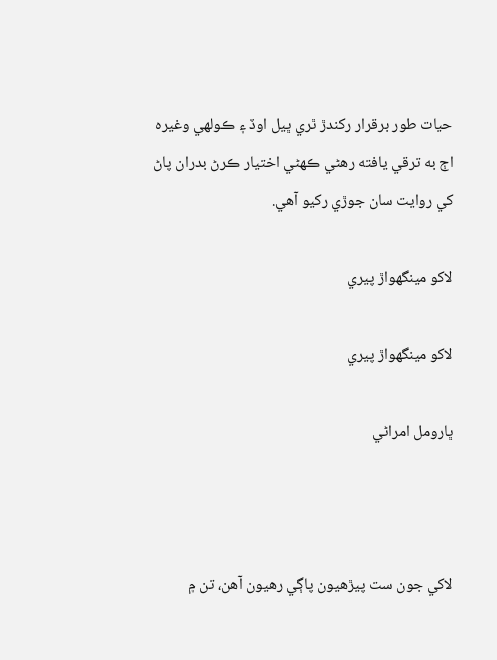حيات طور برقرار رکندڙ ٿري ڀيل اوڏ ۽ ڪولهي وغيره اڄ به ترقي يافته رهڻي ڪهڻي اختيار ڪرڻ بدران پاڻ کي روايت سان جوڙي رکيو آهي.

لاکو مينگهواڙ پيري

لاکو مينگهواڙ پيري

ڀارومل امراڻي



لاکي جون ست پيڙهيون پاڳي رهيون آهن، تن ۾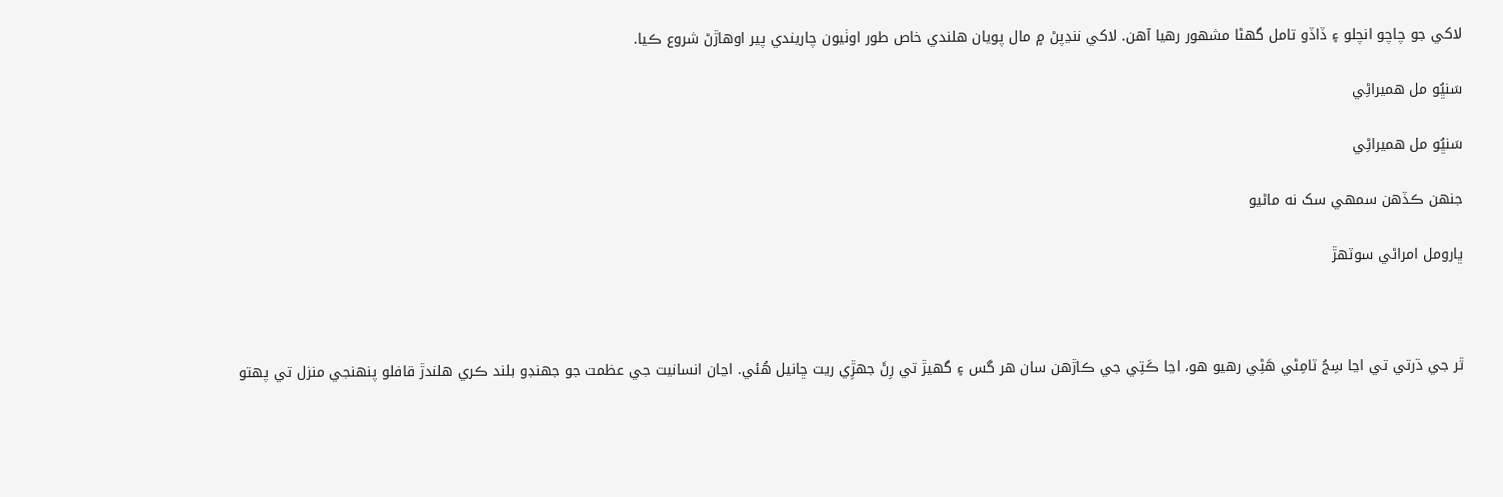لاکي جو چاچو انچلو ۽ ڏاڏو تامل گهڻا مشهور رهيا آهن. لاکي ننڍپڻ ۾ مال پويان هلندي خاص طور اوٺيون چاريندي پير اوهاڙڻ شروع ڪيا.

سَنڀُو مل هميراڻِي

سَنڀُو مل هميراڻِي

جنهن ڪڏهن سمهي سک نه ماڻيو

ڀارومل امراڻي سوٽهڙ



ٿر جي ڌرتي تي اڃا سِجُ ٽامِڻي هَڻِي رهيو هو، اڃا ڪَتِي جي ڪاڙهن سان هر گس ۽ گهيڙ تي رِڻَ جهڙِي ريت ڇانيل هُئي. اڃان انسانيت جي عظمت جو جهنڊو بلند ڪري هلندڙ قافلو پنهنجي منزل تي پهتو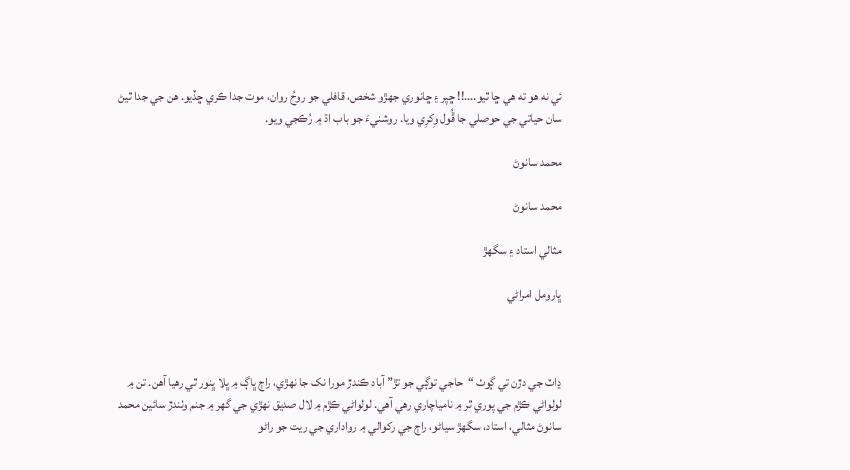ئي نه هو ته هي ڇا ٿيو....!! ڇپر ۽ ڇانوري جهڙو شخص، قافلي جو روحُ روان، موت جدا ڪري ڇڏيو. هن جي جدا ٿيڻ سان حياتي جي حوصلي جا ڦُول وِکرِي ويا. روشنيءَ جو باب اڌ ۾ رُڪجي ويو.

محمد سانوڻ

محمد سانوڻ

مثالي استاد ۽ سگھڙ

ڀارومل امراڻي



ڍاٽ جي دڙن تي ڳوٺ “حاجي توڳي جو تڙ” آباد ڪندڙ مورا نک جا نهڙي، راڄ ڀاڳ ۾ ڀلا ڀنور ٿي رهيا آهن. تن ۾ لولواڻي ڪڙم جي پوري ٿر ۾ نامياچاري رهي آهي. لولواڻي ڪڙم ۾ لال صديق نهڙي جي گھر ۾ جنم وٺندڙ سائين محمد سانوڻ مثالي، استاد، سگھڙ سياڻو، راڄ جي رکوالي ۾ رواداري جي ريت جو راڻو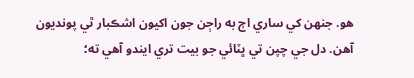هو. جنهن کي ساري اڄ به راڄن جون اکيون اشڪبار ٿي پونديون آهن. دل جي چپن تي ڀٽائي جو بيت تري ايندو آهي ته؛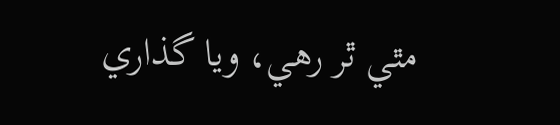مٿي ٿر رهي، ويا گذاري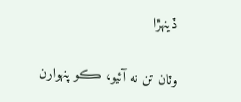ڏينهڙا

وٽان تن نه آئيو، ڪو پنهوارن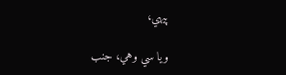پيهي،

ويا سي وهي، جنب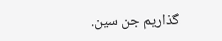گذاريم جن سين.